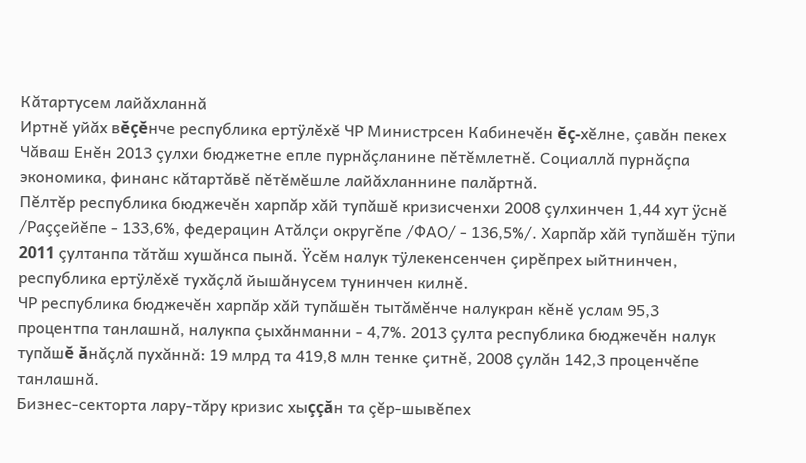Кăтартусем лайăхланнă
Иртнĕ уйăх вĕçĕнче республика ертÿлĕхĕ ЧР Министрсен Кабинечĕн ĕç-хĕлне, çавăн пекех Чăваш Енĕн 2013 çулхи бюджетне епле пурнăçланине пĕтĕмлетнĕ. Социаллă пурнăçпа экономика, финанс кăтартăвĕ пĕтĕмĕшле лайăхланнине палăртнă.
Пĕлтĕр республика бюджечĕн харпăр хăй тупăшĕ кризисченхи 2008 çулхинчен 1,44 хут ÿснĕ /Раççейĕпе - 133,6%, федерацин Атăлçи округĕпе /ФАО/ - 136,5%/. Харпăр хăй тупăшĕн тÿпи 2011 çултанпа тăтăш хушăнса пынă. Ÿсĕм налук тÿлекенсенчен çирĕпрех ыйтнинчен, республика ертÿлĕхĕ тухăçлă йышăнусем тунинчен килнĕ.
ЧР республика бюджечĕн харпăр хăй тупăшĕн тытăмĕнче налукран кĕнĕ услам 95,3 процентпа танлашнă, налукпа çыхăнманни - 4,7%. 2013 çулта республика бюджечĕн налук тупăшĕ ăнăçлă пухăннă: 19 млрд та 419,8 млн тенке çитнĕ, 2008 çулăн 142,3 проценчĕпе танлашнă.
Бизнес-секторта лару-тăру кризис хыççăн та çĕр-шывĕпех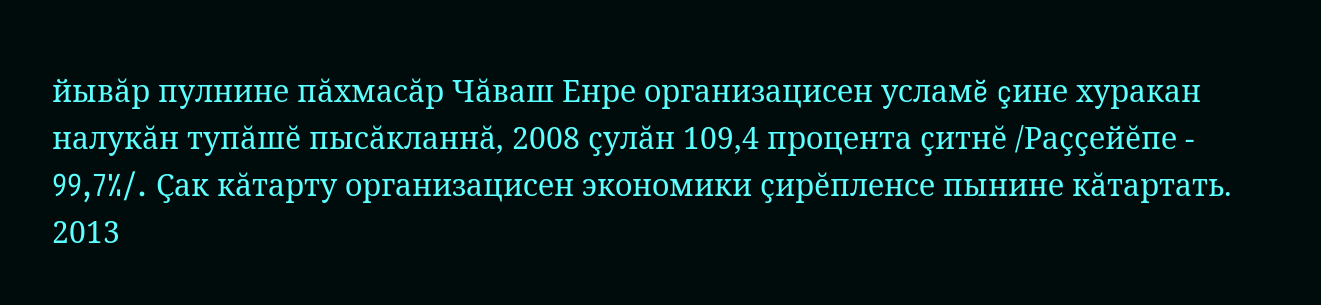йывăр пулнине пăхмасăр Чăваш Енре организацисен усламĕ çине хуракан налукăн тупăшĕ пысăкланнă, 2008 çулăн 109,4 процента çитнĕ /Раççейĕпе - 99,7%/. Çак кăтарту организацисен экономики çирĕпленсе пынине кăтартать.
2013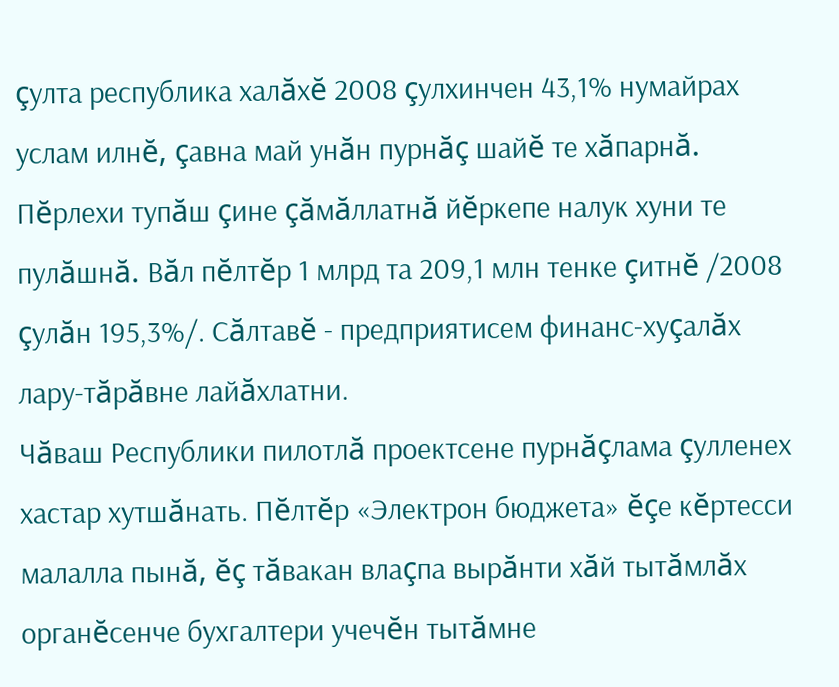çулта республика халăхĕ 2008 çулхинчен 43,1% нумайрах услам илнĕ, çавна май унăн пурнăç шайĕ те хăпарнă.
Пĕрлехи тупăш çине çăмăллатнă йĕркепе налук хуни те пулăшнă. Вăл пĕлтĕр 1 млрд та 209,1 млн тенке çитнĕ /2008 çулăн 195,3%/. Сăлтавĕ - предприятисем финанс-хуçалăх лару-тăрăвне лайăхлатни.
Чăваш Республики пилотлă проектсене пурнăçлама çулленех хастар хутшăнать. Пĕлтĕр «Электрон бюджета» ĕçе кĕртесси малалла пынă, ĕç тăвакан влаçпа вырăнти хăй тытăмлăх органĕсенче бухгалтери учечĕн тытăмне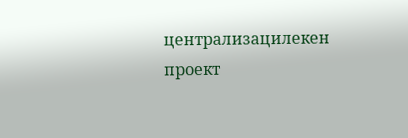централизацилекен проект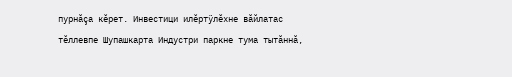пурнăçа кĕрет. Инвестици илĕртÿлĕхне вăйлатас тĕллевпе Шупашкарта Индустри паркне тума тытăннă,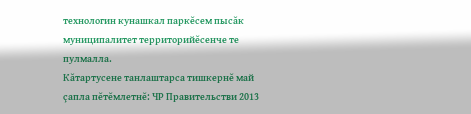технологин кунашкал паркĕсем пысăк муниципалитет территорийĕсенче те пулмалла.
Кăтартусене танлаштарса тишкернĕ май çапла пĕтĕмлетнĕ: ЧР Правительстви 2013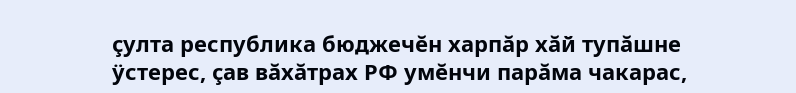çулта республика бюджечĕн харпăр хăй тупăшне ÿстерес, çав вăхăтрах РФ умĕнчи парăма чакарас,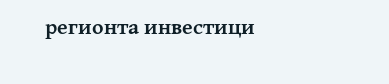регионта инвестици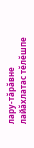лару-тăрăвне лайăхлатас тĕлĕшпе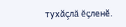тухăçлă ĕçленĕ.